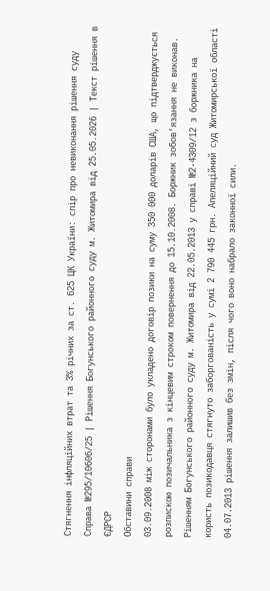Стягнення інфляційних втрат та 3% річних за ст. 625 ЦК України: спір про невиконання рішення суду
Справа №295/10606/25 | Рішення Богунського районного суду м. Житомира від 25.05.2026 | Текст рішення в ЄДРСР
Обставини справи
03.09.2008 між сторонами було укладено договір позики на суму 350 000 доларів США, що підтверджується розпискою позичальника з кінцевим строком повернення до 15.10.2008. Боржник зобов’язання не виконав.
Рішенням Богунського районного суду м. Житомира від 22.05.2013 у справі №2-4309/12 з боржника на користь позикодавця стягнуто заборгованість у сумі 2 790 445 грн. Апеляційний суд Житомирської області 04.07.2013 рішення залишив без змін, після чого воно набрало законної сили.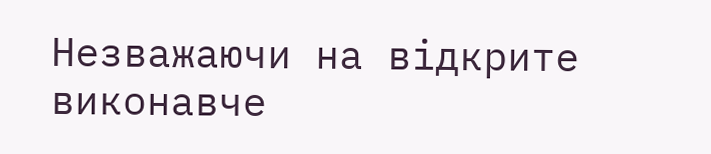Незважаючи на відкрите виконавче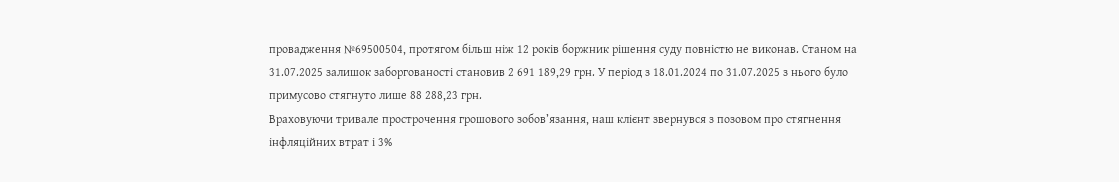провадження №69500504, протягом більш ніж 12 років боржник рішення суду повністю не виконав. Станом на 31.07.2025 залишок заборгованості становив 2 691 189,29 грн. У період з 18.01.2024 по 31.07.2025 з нього було примусово стягнуто лише 88 288,23 грн.
Враховуючи тривале прострочення грошового зобов’язання, наш клієнт звернувся з позовом про стягнення інфляційних втрат і 3%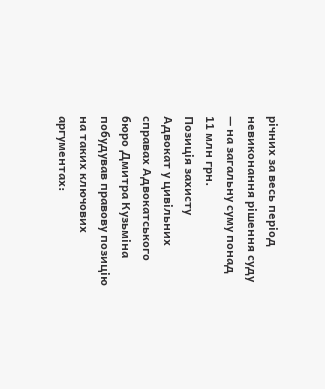річних за весь період невиконання рішення суду — на загальну суму понад 11 млн грн.
Позиція захисту
Адвокат у цивільних справах Адвокатського бюро Дмитра Кузьміна побудував правову позицію на таких ключових аргументах: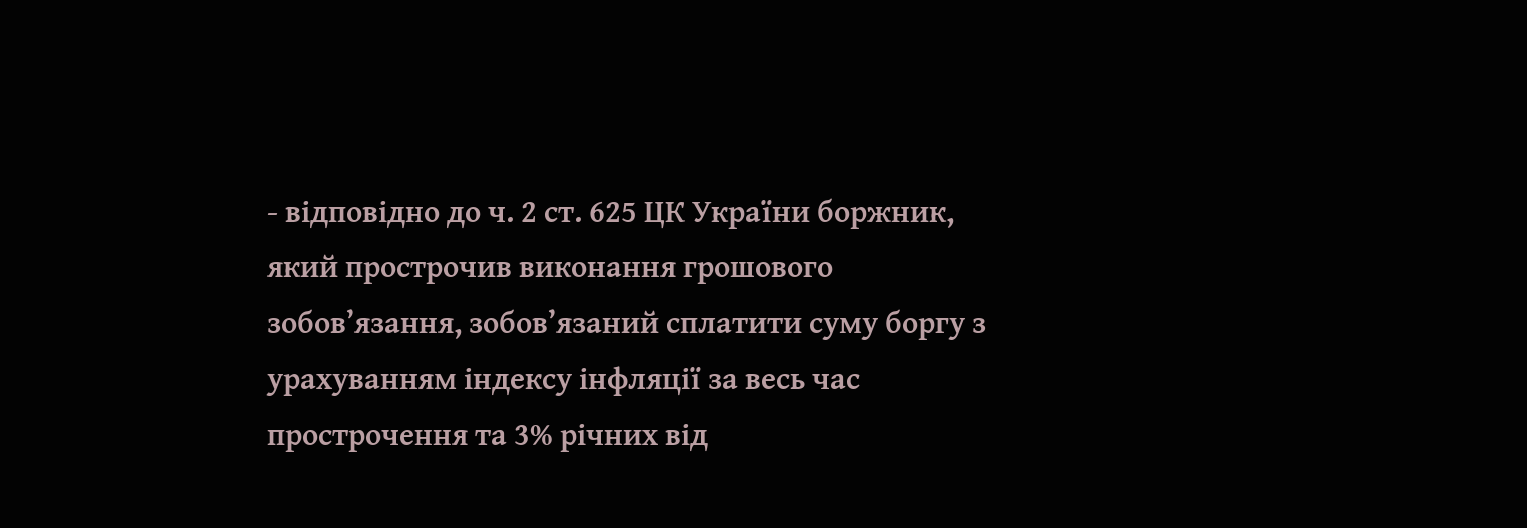- відповідно до ч. 2 ст. 625 ЦК України боржник, який прострочив виконання грошового зобов’язання, зобов’язаний сплатити суму боргу з урахуванням індексу інфляції за весь час прострочення та 3% річних від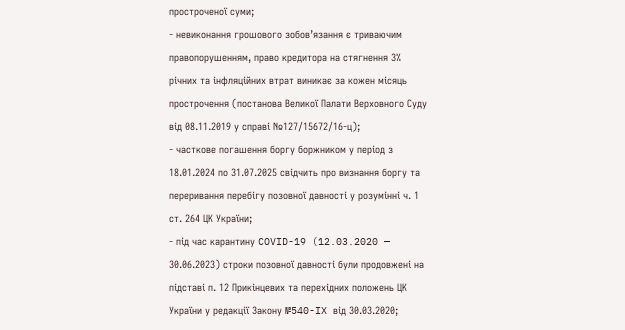простроченої суми;
- невиконання грошового зобов’язання є триваючим правопорушенням, право кредитора на стягнення 3% річних та інфляційних втрат виникає за кожен місяць прострочення (постанова Великої Палати Верховного Суду від 08.11.2019 у справі №127/15672/16-ц);
- часткове погашення боргу боржником у період з 18.01.2024 по 31.07.2025 свідчить про визнання боргу та переривання перебігу позовної давності у розумінні ч. 1 ст. 264 ЦК України;
- під час карантину COVID-19 (12.03.2020 — 30.06.2023) строки позовної давності були продовжені на підставі п. 12 Прикінцевих та перехідних положень ЦК України у редакції Закону №540-IX від 30.03.2020;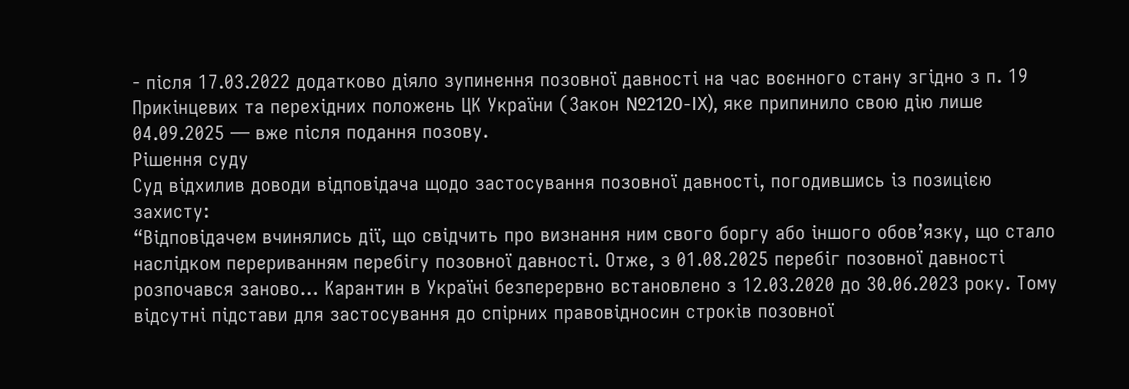- після 17.03.2022 додатково діяло зупинення позовної давності на час воєнного стану згідно з п. 19 Прикінцевих та перехідних положень ЦК України (Закон №2120-IX), яке припинило свою дію лише 04.09.2025 — вже після подання позову.
Рішення суду
Суд відхилив доводи відповідача щодо застосування позовної давності, погодившись із позицією захисту:
“Відповідачем вчинялись дії, що свідчить про визнання ним свого боргу або іншого обов’язку, що стало наслідком перериванням перебігу позовної давності. Отже, з 01.08.2025 перебіг позовної давності розпочався заново… Карантин в Україні безперервно встановлено з 12.03.2020 до 30.06.2023 року. Тому відсутні підстави для застосування до спірних правовідносин строків позовної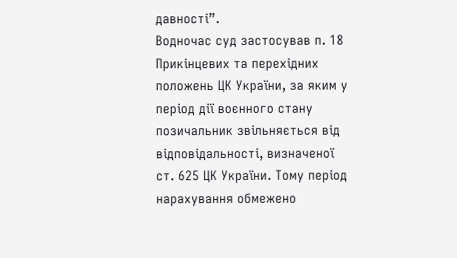давності”.
Водночас суд застосував п. 18 Прикінцевих та перехідних положень ЦК України, за яким у період дії воєнного стану позичальник звільняється від відповідальності, визначеної ст. 625 ЦК України. Тому період нарахування обмежено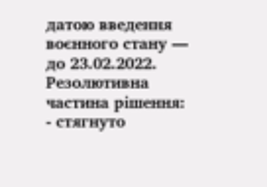датою введення воєнного стану — до 23.02.2022.
Резолютивна частина рішення:
- стягнуто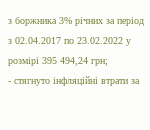з боржника 3% річних за період з 02.04.2017 по 23.02.2022 у розмірі 395 494,24 грн;
- стягнуто інфляційні втрати за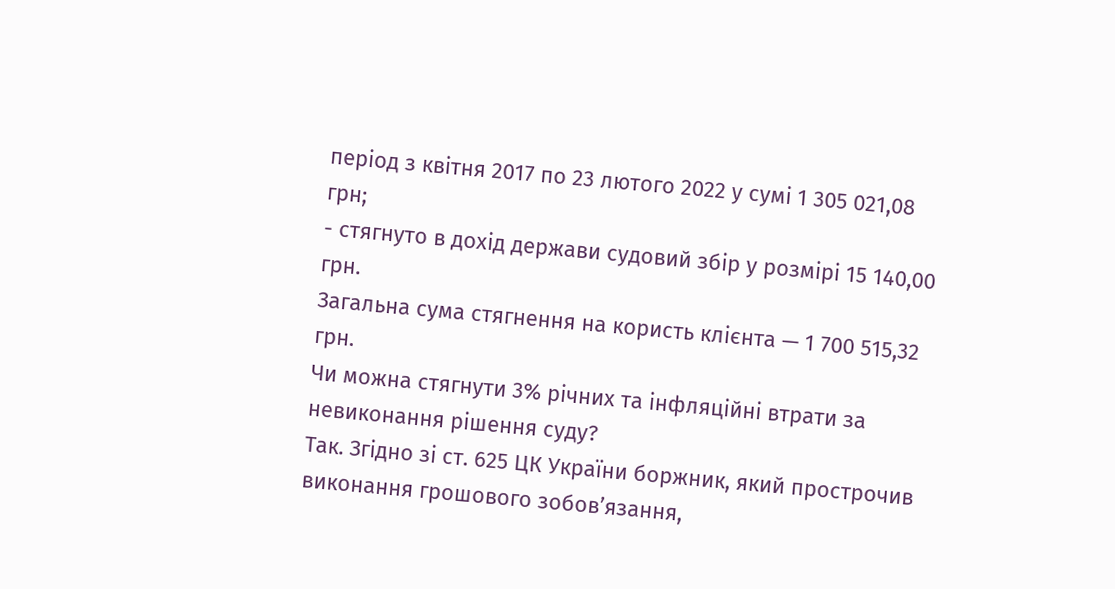період з квітня 2017 по 23 лютого 2022 у сумі 1 305 021,08 грн;
- стягнуто в дохід держави судовий збір у розмірі 15 140,00 грн.
Загальна сума стягнення на користь клієнта — 1 700 515,32 грн.
Чи можна стягнути 3% річних та інфляційні втрати за невиконання рішення суду?
Так. Згідно зі ст. 625 ЦК України боржник, який прострочив виконання грошового зобов’язання,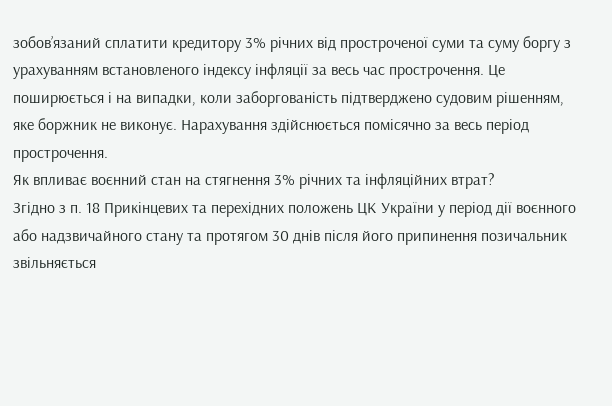зобов’язаний сплатити кредитору 3% річних від простроченої суми та суму боргу з урахуванням встановленого індексу інфляції за весь час прострочення. Це поширюється і на випадки, коли заборгованість підтверджено судовим рішенням, яке боржник не виконує. Нарахування здійснюється помісячно за весь період прострочення.
Як впливає воєнний стан на стягнення 3% річних та інфляційних втрат?
Згідно з п. 18 Прикінцевих та перехідних положень ЦК України у період дії воєнного або надзвичайного стану та протягом 30 днів після його припинення позичальник звільняється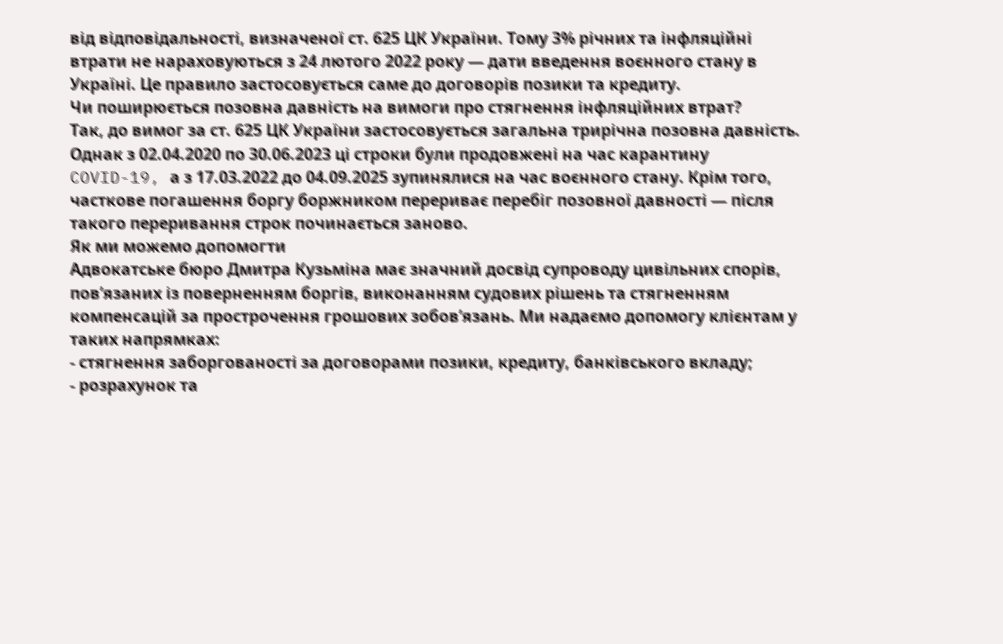від відповідальності, визначеної ст. 625 ЦК України. Тому 3% річних та інфляційні втрати не нараховуються з 24 лютого 2022 року — дати введення воєнного стану в Україні. Це правило застосовується саме до договорів позики та кредиту.
Чи поширюється позовна давність на вимоги про стягнення інфляційних втрат?
Так, до вимог за ст. 625 ЦК України застосовується загальна трирічна позовна давність. Однак з 02.04.2020 по 30.06.2023 ці строки були продовжені на час карантину COVID-19, а з 17.03.2022 до 04.09.2025 зупинялися на час воєнного стану. Крім того, часткове погашення боргу боржником перериває перебіг позовної давності — після такого переривання строк починається заново.
Як ми можемо допомогти
Адвокатське бюро Дмитра Кузьміна має значний досвід супроводу цивільних спорів, пов’язаних із поверненням боргів, виконанням судових рішень та стягненням компенсацій за прострочення грошових зобов’язань. Ми надаємо допомогу клієнтам у таких напрямках:
- стягнення заборгованості за договорами позики, кредиту, банківського вкладу;
- розрахунок та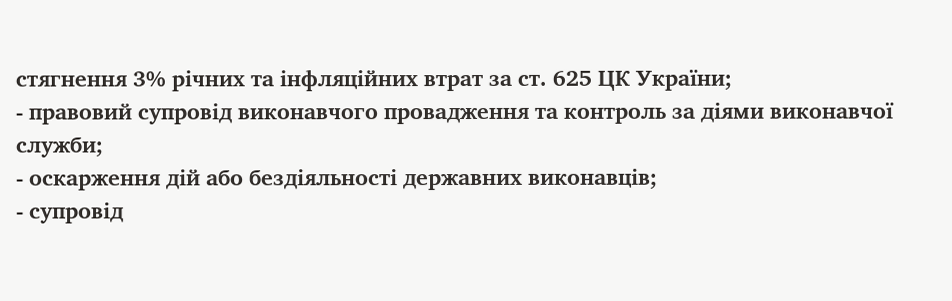стягнення 3% річних та інфляційних втрат за ст. 625 ЦК України;
- правовий супровід виконавчого провадження та контроль за діями виконавчої служби;
- оскарження дій або бездіяльності державних виконавців;
- супровід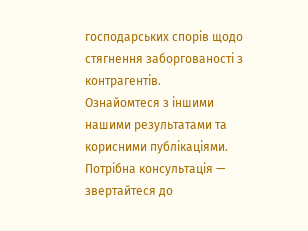господарських спорів щодо стягнення заборгованості з контрагентів.
Ознайомтеся з іншими нашими результатами та корисними публікаціями. Потрібна консультація — звертайтеся до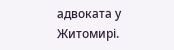адвоката у Житомирі.